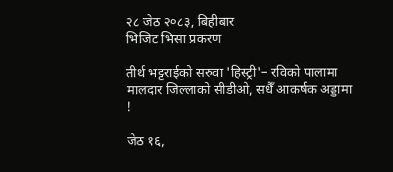२८ जेठ २०८३, बिहीबार
भिजिट भिसा प्रकरण

तीर्थ भट्टराईको सरुवा 'हिस्ट्री'– रविको पालामा मालदार जिल्लाको सीडीओ, सधैँ आकर्षक अड्डामा !

जेठ १६,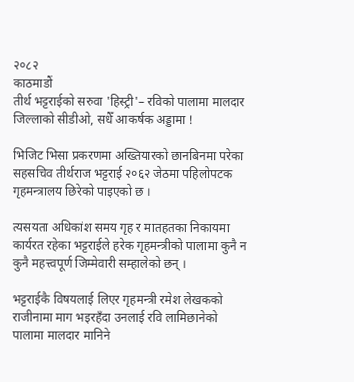२०८२
काठमाडौं
तीर्थ भट्टराईको सरुवा 'हिस्ट्री'– रविको पालामा मालदार जिल्लाको सीडीओ, सधैँ आकर्षक अड्डामा !

भिजिट भिसा प्रकरणमा अख्तियारको छानबिनमा परेका सहसचिव तीर्थराज भट्टराई २०६२ जेठमा पहिलोपटक गृहमन्त्रालय छिरेको पाइएको छ ।

त्यसयता अधिकांश समय गृह र मातहतका निकायमा कार्यरत रहेका भट्टराईले हरेक गृहमन्त्रीको पालामा कुनै न कुनै महत्त्वपूर्ण जिम्मेवारी सम्हालेको छन् ।

भट्टराईकै विषयलाई लिएर गृहमन्त्री रमेश लेखकको राजीनामा माग भइरहँदा उनलाई रवि लामिछानेको पालामा मालदार मानिने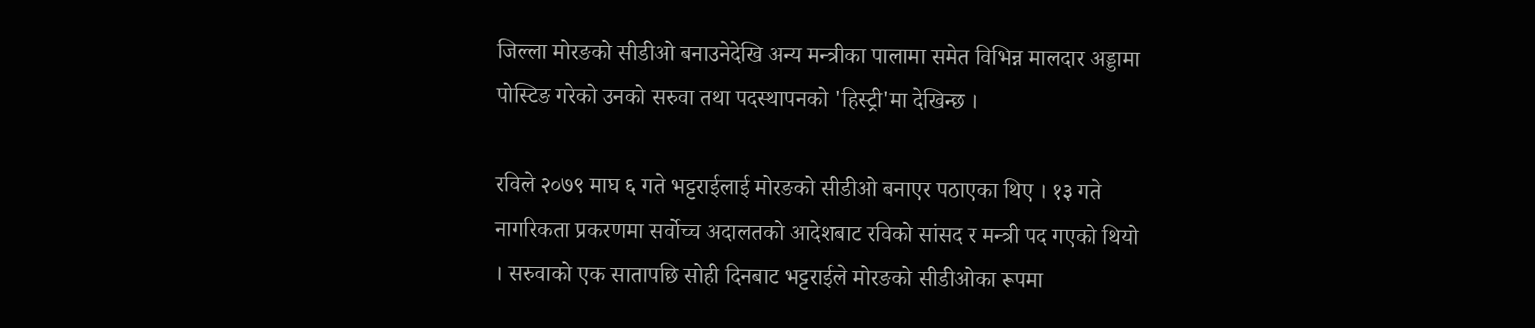जिल्ला मोरङको सीडीओ बनाउनेदेखि अन्य मन्त्रीका पालामा समेत विभिन्न मालदार अड्डामा पोस्टिङ गरेको उनको सरुवा तथा पदस्थापनको 'हिस्ट्री'मा देखिन्छ ।

रविले २०७९ माघ ६ गते भट्टराईलाई मोरङको सीडीओ बनाएर पठाएका थिए । १३ गते नागरिकता प्रकरणमा सर्वोच्च अदालतको आदेशबाट रविको सांसद र मन्त्री पद गएको थियो । सरुवाको एक सातापछि सोही दिनबाट भट्टराईले मोरङको सीडीओका रूपमा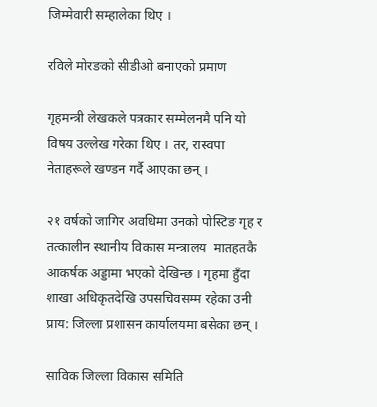जिम्मेवारी सम्हालेका थिए ।

रविले मोरङको सीडीओ बनाएको प्रमाण

गृहमन्त्री लेखकले पत्रकार सम्मेलनमै पनि यो विषय उल्लेख गरेका थिए । तर, रास्वपा नेताहरूले खण्डन गर्दै आएका छन् ।

२१ वर्षको जागिर अवधिमा उनको पोस्टिङ गृह र तत्कालीन स्थानीय विकास मन्त्रालय  मातहतकै आकर्षक अड्डामा भएको देखिन्छ । गृहमा हुँदा शाखा अधिकृतदेखि उपसचिवसम्म रहेका उनी प्राय: जिल्ला प्रशासन कार्यालयमा बसेका छन् ।

साविक जिल्ला विकास समिति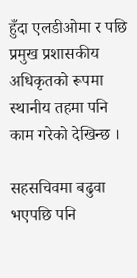हुँदा एलडीओमा र पछि प्रमुख प्रशासकीय अधिकृतको रूपमा स्थानीय तहमा पनि काम गरेको देखिन्छ ।

सहसचिवमा बढुवा भएपछि पनि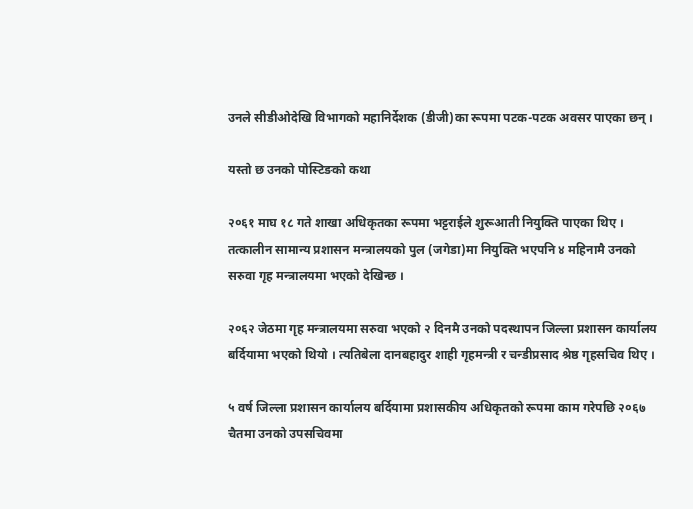उनले सीडीओदेखि विभागको महानिर्देशक (डीजी)का रूपमा पटक-पटक अवसर पाएका छन् ।

यस्तो छ उनको पोस्टिङको कथा

२०६१ माघ १८ गते शाखा अधिकृतका रूपमा भट्टराईले शुरूआती नियुक्ति पाएका थिए । तत्कालीन सामान्य प्रशासन मन्त्रालयको पुल (जगेडा)मा नियुक्ति भएपनि ४ महिनामै उनको सरुवा गृह मन्त्रालयमा भएको देखिन्छ ।

२०६२ जेठमा गृह मन्त्रालयमा सरुवा भएको २ दिनमै उनको पदस्थापन जिल्ला प्रशासन कार्यालय बर्दियामा भएको थियो । त्यतिबेला दानबहादुर शाही गृहमन्त्री र चन्डीप्रसाद श्रेष्ठ गृहसचिव थिए ।

५ वर्ष जिल्ला प्रशासन कार्यालय बर्दियामा प्रशासकीय अधिकृतको रूपमा काम गरेपछि २०६७ चैतमा उनको उपसचिवमा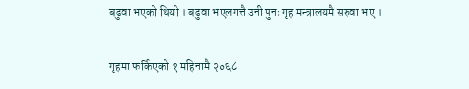बढुवा भएको थियो । बढुवा भएलगत्तै उनी पुनः गृह मन्त्रालयमै सरुवा भए ।

गृहमा फर्किएको १ महिनामै २०६८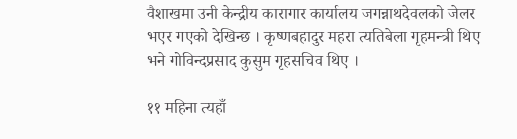वैशाखमा उनी केन्द्रीय कारागार कार्यालय जगन्नाथदेवलको जेलर भएर गएको देखिन्छ । कृष्णबहादुर महरा त्यतिबेला गृहमन्त्री थिए भने गोविन्दप्रसाद कुसुम गृहसचिव थिए ।

११ महिना त्यहाँ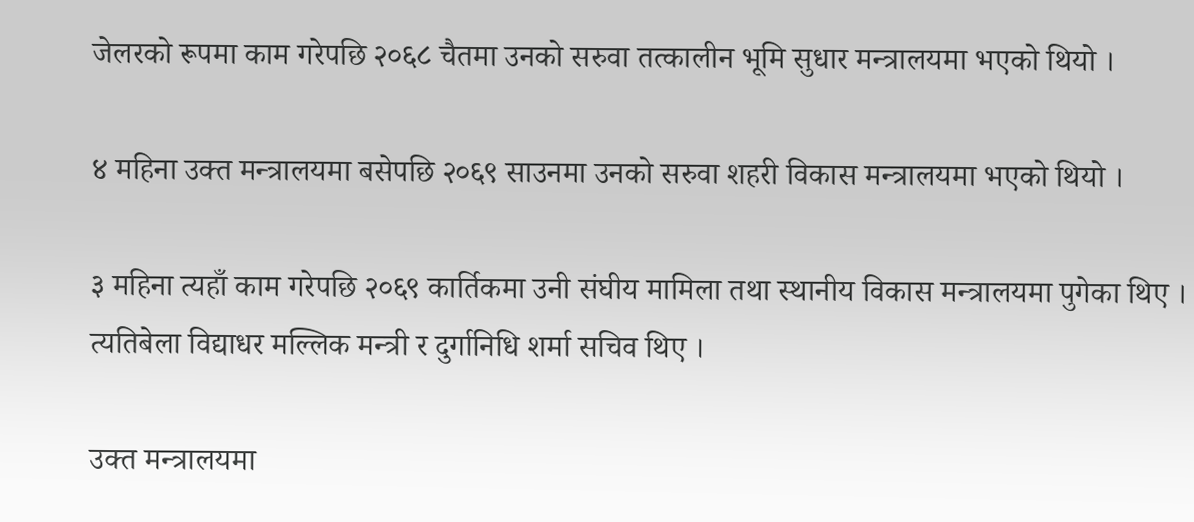जेलरको रूपमा काम गरेपछि २०६८ चैतमा उनको सरुवा तत्कालीन भूमि सुधार मन्त्रालयमा भएको थियो ।

४ महिना उक्त मन्त्रालयमा बसेपछि २०६९ साउनमा उनको सरुवा शहरी विकास मन्त्रालयमा भएको थियो ।

३ महिना त्यहाँ काम गरेपछि २०६९ कार्तिकमा उनी संघीय मामिला तथा स्थानीय विकास मन्त्रालयमा पुगेका थिए । त्यतिबेला विद्याधर मल्लिक मन्त्री र दुर्गानिधि शर्मा सचिव थिए ।

उक्त मन्त्रालयमा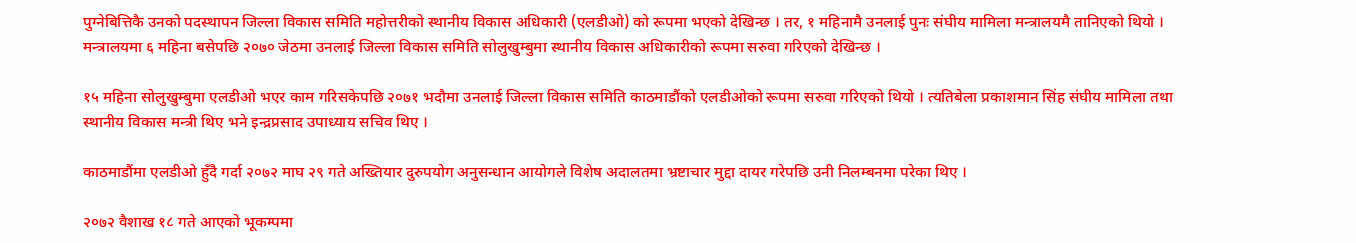पुग्नेबित्तिकै उनको पदस्थापन जिल्ला विकास समिति महोत्तरीको स्थानीय विकास अधिकारी (एलडीओ) को रूपमा भएको देखिन्छ । तर, १ महिनामै उनलाई पुनः संघीय मामिला मन्त्रालयमै तानिएको थियो । मन्त्रालयमा ६ महिना बसेपछि २०७० जेठमा उनलाई जिल्ला विकास समिति सोलुखुम्बुमा स्थानीय विकास अधिकारीको रूपमा सरुवा गरिएको देखिन्छ ।

१५ महिना सोलुखुम्बुमा एलडीओ भएर काम गरिसकेपछि २०७१ भदौमा उनलाई जिल्ला विकास समिति काठमाडौंको एलडीओको रूपमा सरुवा गरिएको थियो । त्यतिबेला प्रकाशमान सिंह संघीय मामिला तथा स्थानीय विकास मन्त्री थिए भने इन्द्रप्रसाद उपाध्याय सचिव थिए ।

काठमाडौंमा एलडीओ हुँदै गर्दा २०७२ माघ २९ गते अख्तियार दुरुपयोग अनुसन्धान आयोगले विशेष अदालतमा भ्रष्टाचार मुद्दा दायर गरेपछि उनी निलम्बनमा परेका थिए ।

२०७२ वैशाख १८ गते आएको भूकम्पमा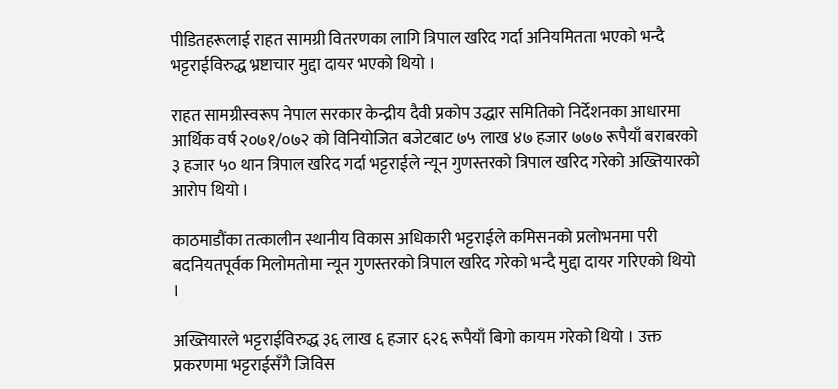पीडितहरूलाई राहत सामग्री वितरणका लागि त्रिपाल खरिद गर्दा अनियमितता भएको भन्दै भट्टराईविरुद्ध भ्रष्टाचार मुद्दा दायर भएको थियो ।

राहत सामग्रीस्वरूप नेपाल सरकार केन्द्रीय दैवी प्रकोप उद्धार समितिको निर्देशनका आधारमा आर्थिक वर्ष २०७१/०७२ को विनियोजित बजेटबाट ७५ लाख ४७ हजार ७७७ रूपैयाँ बराबरको ३ हजार ५० थान त्रिपाल खरिद गर्दा भट्टराईले न्यून गुणस्तरको त्रिपाल खरिद गरेको अख्तियारको आरोप थियो ।

काठमाडौंका तत्कालीन स्थानीय विकास अधिकारी भट्टराईले कमिसनको प्रलोभनमा परी बदनियतपूर्वक मिलोमतोमा न्यून गुणस्तरको त्रिपाल खरिद गरेको भन्दै मुद्दा दायर गरिएको थियो ।

अख्तियारले भट्टराईविरुद्ध ३६ लाख ६ हजार ६२६ रूपैयाँ बिगो कायम गरेको थियो । उक्त प्रकरणमा भट्टराईसँगै जिविस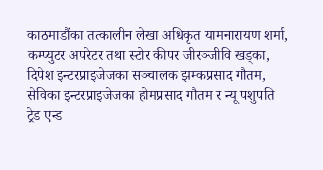काठमाडौंका तत्कालीन लेखा अधिकृत यामनारायण शर्मा, कम्प्युटर अपरेटर तथा स्टोर कीपर जीरञ्जीवि खड्का, दिपेश इन्टरप्राइजेजका सञ्चालक झम्कप्रसाद गौतम, सेविका इन्टरप्राइजेजका होमप्रसाद गौतम र न्यू पशुपति ट्रेड एन्ड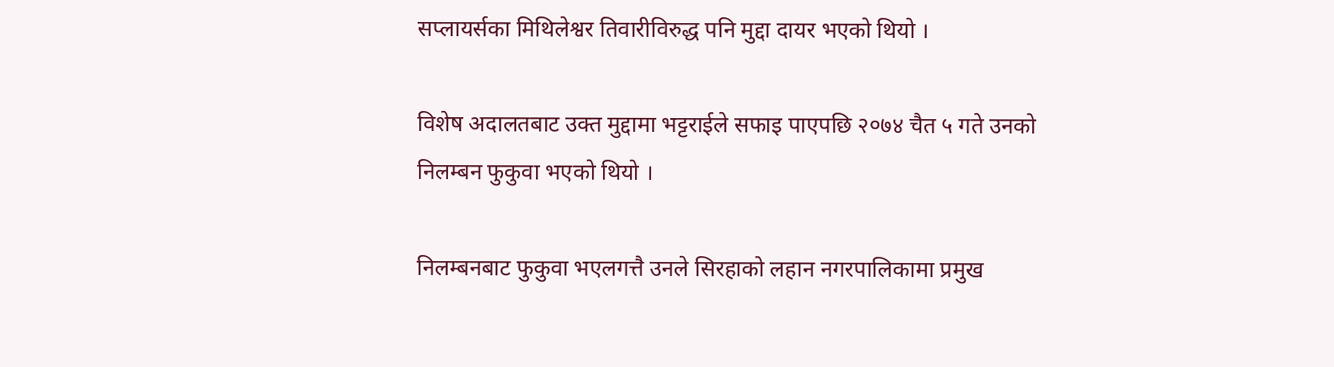सप्लायर्सका मिथिलेश्वर तिवारीविरुद्ध पनि मुद्दा दायर भएको थियो ।

विशेष अदालतबाट उक्त मुद्दामा भट्टराईले सफाइ पाएपछि २०७४ चैत ५ गते उनको निलम्बन फुकुवा भएको थियो ।

निलम्बनबाट फुकुवा भएलगत्तै उनले सिरहाको लहान नगरपालिकामा प्रमुख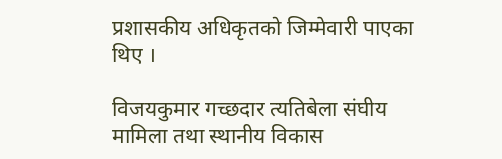प्रशासकीय अधिकृतको जिम्मेवारी पाएका थिए ।

विजयकुमार गच्छदार त्यतिबेला संघीय मामिला तथा स्थानीय विकास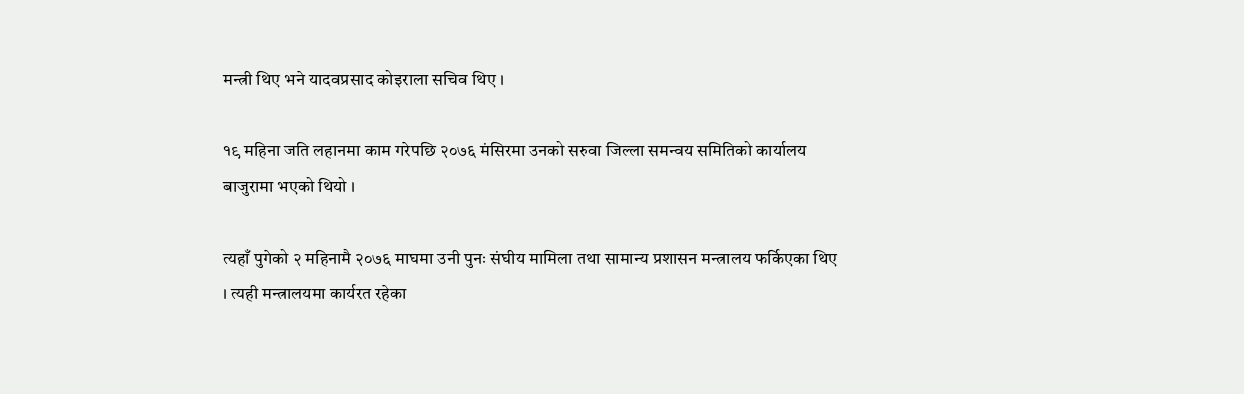मन्त्री थिए भने यादवप्रसाद कोइराला सचिव थिए ।

१९ महिना जति लहानमा काम गरेपछि २०७६ मंसिरमा उनको सरुवा जिल्ला समन्वय समितिको कार्यालय बाजुरामा भएको थियो ।

त्यहाँ पुगेको २ महिनामै २०७६ माघमा उनी पुनः संघीय मामिला तथा सामान्य प्रशासन मन्त्रालय फर्किएका थिए । त्यही मन्त्रालयमा कार्यरत रहेका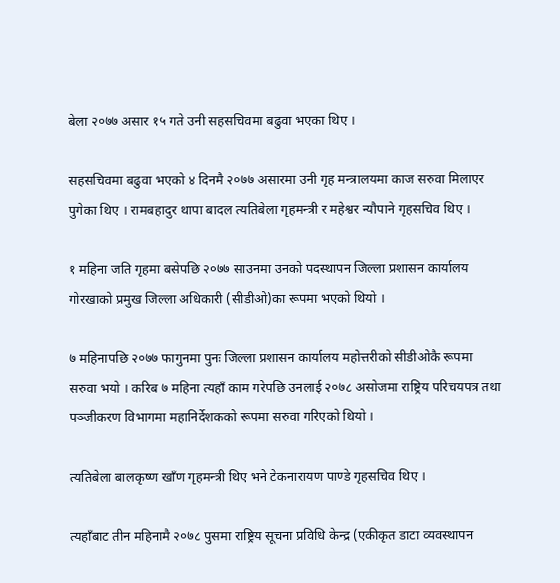बेला २०७७ असार १५ गते उनी सहसचिवमा बढुवा भएका थिए ।

सहसचिवमा बढुवा भएको ४ दिनमै २०७७ असारमा उनी गृह मन्त्रालयमा काज सरुवा मिलाएर पुगेका थिए । रामबहादुर थापा बादल त्यतिबेला गृहमन्त्री र महेश्वर न्यौपाने गृहसचिव थिए ।

१ महिना जति गृहमा बसेपछि २०७७ साउनमा उनको पदस्थापन जिल्ला प्रशासन कार्यालय गोरखाको प्रमुख जिल्ला अधिकारी (सीडीओ)का रूपमा भएको थियो ।

७ महिनापछि २०७७ फागुनमा पुनः जिल्ला प्रशासन कार्यालय महोत्तरीको सीडीओकै रूपमा सरुवा भयो । करिब ७ महिना त्यहाँ काम गरेपछि उनलाई २०७८ असोजमा राष्ट्रिय परिचयपत्र तथा पञ्जीकरण विभागमा महानिर्देशकको रूपमा सरुवा गरिएको थियो ।

त्यतिबेला बालकृष्ण खाँण गृहमन्त्री थिए भने टेकनारायण पाण्डे गृहसचिव थिए ।

त्यहाँबाट तीन महिनामै २०७८ पुसमा राष्ट्रिय सूचना प्रविधि केन्द्र (एकीकृत डाटा व्यवस्थापन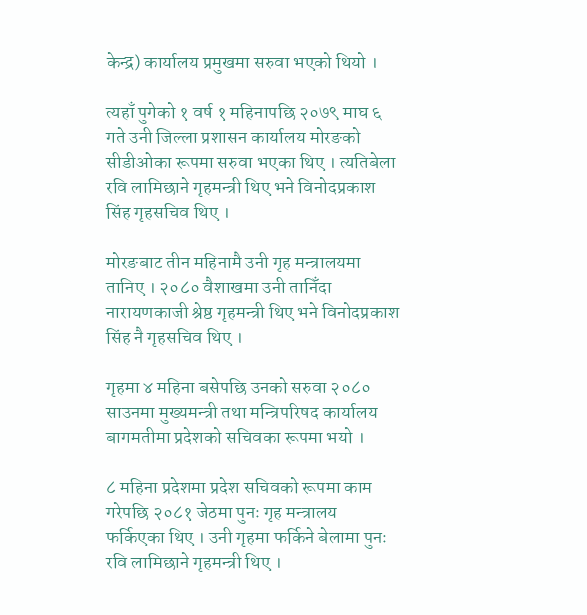केन्द्र) कार्यालय प्रमुखमा सरुवा भएको थियो ।

त्यहाँ पुगेको १ वर्ष १ महिनापछि २०७९ माघ ६ गते उनी जिल्ला प्रशासन कार्यालय मोरङको सीडीओका रूपमा सरुवा भएका थिए । त्यतिबेला रवि लामिछाने गृहमन्त्री थिए भने विनोदप्रकाश सिंह गृहसचिव थिए ।

मोरङबाट तीन महिनामै उनी गृह मन्त्रालयमा तानिए । २०८० वैशाखमा उनी तानिँदा नारायणकाजी श्रेष्ठ गृहमन्त्री थिए भने विनोदप्रकाश सिंह नै गृहसचिव थिए ।

गृहमा ४ महिना बसेपछि उनको सरुवा २०८० साउनमा मुख्यमन्त्री तथा मन्त्रिपरिषद कार्यालय बागमतीमा प्रदेशको सचिवका रूपमा भयो ।

८ महिना प्रदेशमा प्रदेश सचिवको रूपमा काम गरेपछि २०८१ जेठमा पुनः गृह मन्त्रालय फर्किएका थिए । उनी गृहमा फर्किने बेलामा पुनः रवि लामिछाने गृहमन्त्री थिए ।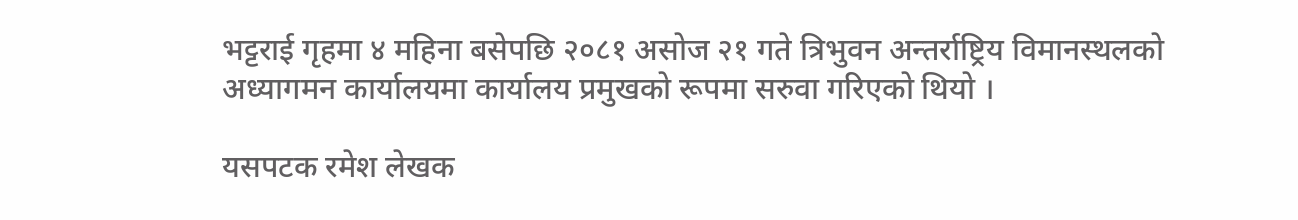भट्टराई गृहमा ४ महिना बसेपछि २०८१ असोज २१ गते त्रिभुवन अन्तर्राष्ट्रिय विमानस्थलको अध्यागमन कार्यालयमा कार्यालय प्रमुखको रूपमा सरुवा गरिएको थियो ।

यसपटक रमेश लेखक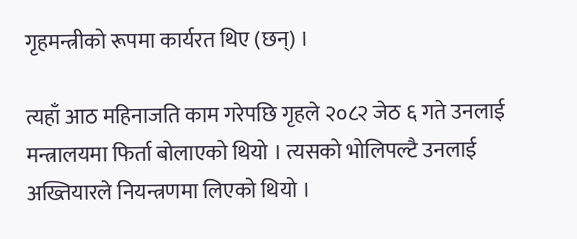गृहमन्त्रीको रूपमा कार्यरत थिए (छन्) ।

त्यहाँ आठ महिनाजति काम गरेपछि गृहले २०८२ जेठ ६ गते उनलाई मन्त्रालयमा फिर्ता बोलाएको थियो । त्यसको भोलिपल्टै उनलाई अख्तियारले नियन्त्रणमा लिएको थियो ।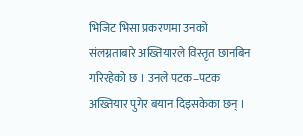भिजिट भिसा प्रकरणमा उनको संलग्नताबारे अख्तियारले विस्तृत छानबिन गरिरहेको छ । उनले पटक–पटक अख्तियार पुगेर बयान दिइसकेका छन् ।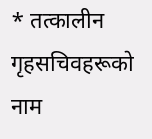* तत्कालीन गृहसचिवहरूको नाम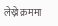लेख्ने क्रममा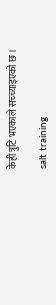केही त्रुटि भएकाले सच्च्याइएको छ ।

salt training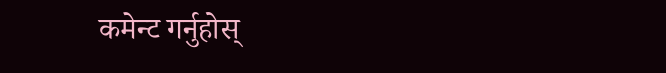कमेन्ट गर्नुहोस्